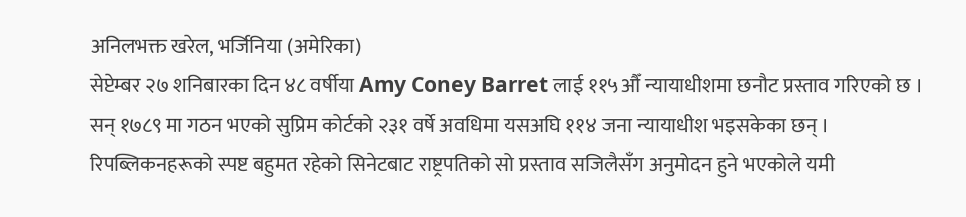अनिलभक्त खरेल, भर्जिनिया (अमेरिका)
सेप्टेम्बर २७ शनिबारका दिन ४८ वर्षीया Amy Coney Barret लाई ११५औँ न्यायाधीशमा छनौट प्रस्ताव गरिएको छ । सन् १७८९ मा गठन भएको सुप्रिम कोर्टको २३१ वर्षे अवधिमा यसअघि ११४ जना न्यायाधीश भइसकेका छन् । रिपब्लिकनहरूको स्पष्ट बहुमत रहेको सिनेटबाट राष्ट्रपतिको सो प्रस्ताव सजिलैसँग अनुमोदन हुने भएकोले यमी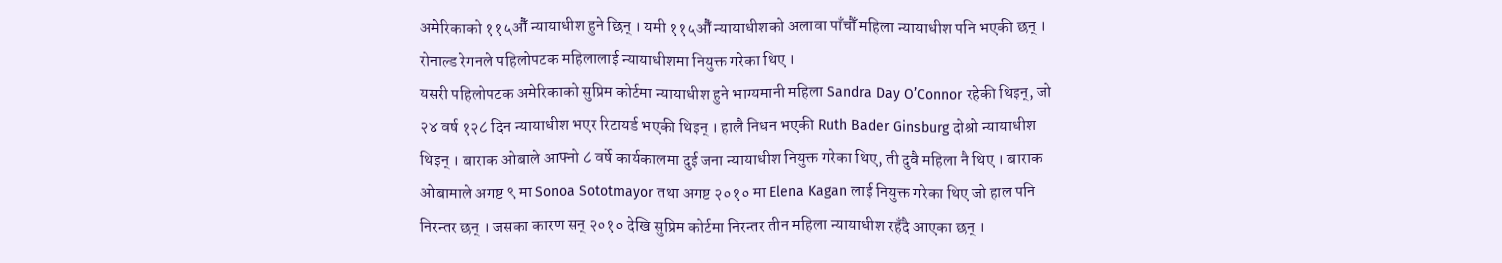अमेरिकाको ११५औँ न्यायाधीश हुने छिन् । यमी ११५औँ न्यायाधीशको अलावा पाँचौँ महिला न्यायाधीश पनि भएकी छन् । रोनाल्ड रेगनले पहिलोपटक महिलालाई न्यायाधीशमा नियुक्त गरेका थिए ।
यसरी पहिलोपटक अमेरिकाको सुप्रिम कोर्टमा न्यायाधीश हुने भाग्यमानी महिला Sandra Day O’Connor रहेकी थिइन्, जो २४ वर्ष १२८ दिन न्यायाधीश भएर रिटायर्ड भएकी थिइन् । हालै निधन भएकी Ruth Bader Ginsburg दोश्रो न्यायाधीश थिइन् । बाराक ओबाले आफ्नो ८ वर्षे कार्यकालमा दुई जना न्यायाधीश नियुक्त गरेका थिए, ती दुवै महिला नै थिए । बाराक ओबामाले अगष्ट ९ मा Sonoa Sototmayor तथा अगष्ट २०१० मा Elena Kagan लाई नियुक्त गरेका थिए जो हाल पनि निरन्तर छन् । जसका कारण सन् २०१० देखि सुप्रिम कोर्टमा निरन्तर तीन महिला न्यायाधीश रहँदै आएका छन् ।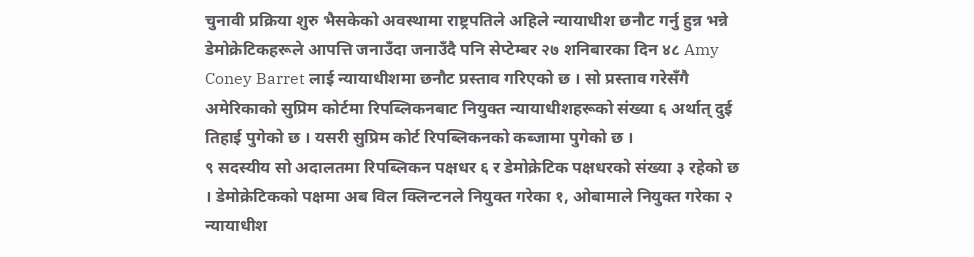चुनावी प्रक्रिया शुरु भैसकेको अवस्थामा राष्ट्रपतिले अहिले न्यायाधीश छनौट गर्नु हुन्न भन्ने डेमोक्रेटिकहरूले आपत्ति जनाउँदा जनाउँदै पनि सेप्टेम्बर २७ शनिबारका दिन ४८ Amy Coney Barret लाई न्यायाधीशमा छनौट प्रस्ताव गरिएको छ । सो प्रस्ताव गरेसँगै अमेरिकाको सुप्रिम कोर्टमा रिपब्लिकनबाट नियुक्त न्यायाधीशहरूको संख्या ६ अर्थात् दुई तिहाई पुगेको छ । यसरी सुप्रिम कोर्ट रिपब्लिकनको कब्जामा पुगेको छ ।
९ सदस्यीय सो अदालतमा रिपब्लिकन पक्षधर ६ र डेमोक्रेटिक पक्षधरको संख्या ३ रहेको छ । डेमोक्रेटिकको पक्षमा अब विल क्लिन्टनले नियुक्त गरेका १, ओबामाले नियुक्त गरेका २ न्यायाधीश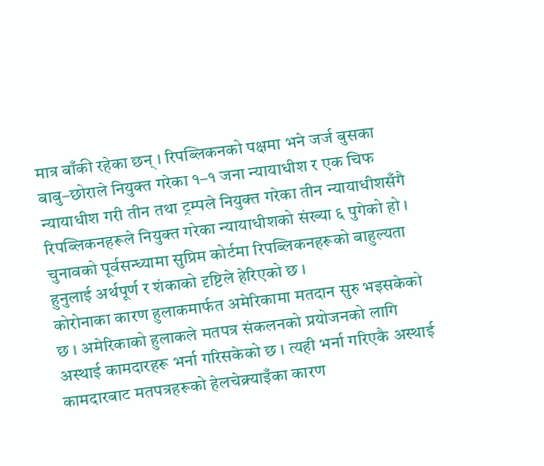मात्र बाँकी रहेका छन् । रिपब्लिकनको पक्षमा भने जर्ज बुसका बाबु–छोराले नियुक्त गरेका १–१ जना न्यायाधीश र एक चिफ न्यायाधीश गरी तीन तथा ट्रम्पले नियुक्त गरेका तीन न्यायाधीशसँगै रिपब्लिकनहरूले नियुक्त गरेका न्यायाधीशको संख्या ६ पुगेको हो । चुनावको पूर्वसन्ध्यामा सुप्रिम कोर्टमा रिपब्लिकनहरूको बाहुल्यता हुनुलाई अर्थपूर्ण र शंकाको दृष्टिले हेरिएको छ ।
कोरोनाका कारण हुलाकमार्फत अमेरिकामा मतदान सुरु भइसकेको छ । अमेरिकाको हुलाकले मतपत्र संकलनको प्रयोजनको लागि अस्थाई कामदारहरू भर्ना गरिसकेको छ । त्यही भर्ना गरिएकै अस्थाई कामदारबाट मतपत्रहरूको हेलचेक्र्याइँका कारण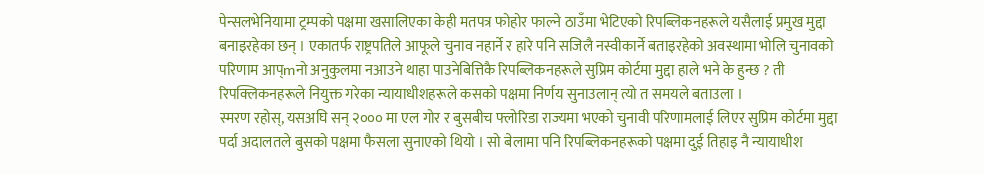पेन्सलभेनियामा ट्रम्पको पक्षमा खसालिएका केही मतपत्र फोहोर फाल्ने ठाउँमा भेटिएको रिपब्लिकनहरूले यसैलाई प्रमुख मुद्दा बनाइरहेका छन् । एकातर्फ राष्ट्रपतिले आफूले चुनाव नहार्ने र हारे पनि सजिलै नस्वीकार्ने बताइरहेको अवस्थामा भोलि चुनावको परिणाम आप्mनो अनुकुलमा नआउने थाहा पाउनेबित्तिकै रिपब्लिकनहरूले सुप्रिम कोर्टमा मुद्दा हाले भने के हुन्छ ? ती रिपक्लिकनहरूले नियुक्त गरेका न्यायाधीशहरूले कसको पक्षमा निर्णय सुनाउलान् त्यो त समयले बताउला ।
स्मरण रहोस्, यसअघि सन् २००० मा एल गोर र बुसबीच फ्लोरिडा राज्यमा भएको चुनावी परिणामलाई लिएर सुप्रिम कोर्टमा मुद्दा पर्दा अदालतले बुसको पक्षमा फैसला सुनाएको थियो । सो बेलामा पनि रिपब्लिकनहरूको पक्षमा दुई तिहाइ नै न्यायाधीश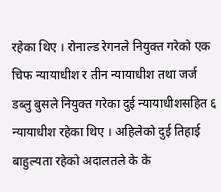रहेका थिए । रोनाल्ड रेगनले नियुक्त गरेको एक चिफ न्यायाधीश र तीन न्यायाधीश तथा जर्ज डब्लु बुसले नियुक्त गरेका दुई न्यायाधीशसहित ६ न्यायाधीश रहेका थिए । अहिलेको दुई तिहाई बाहुल्यता रहेको अदालतले के के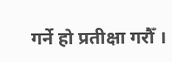गर्ने हो प्रतीक्षा गरौँ ।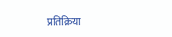प्रतिक्रिया